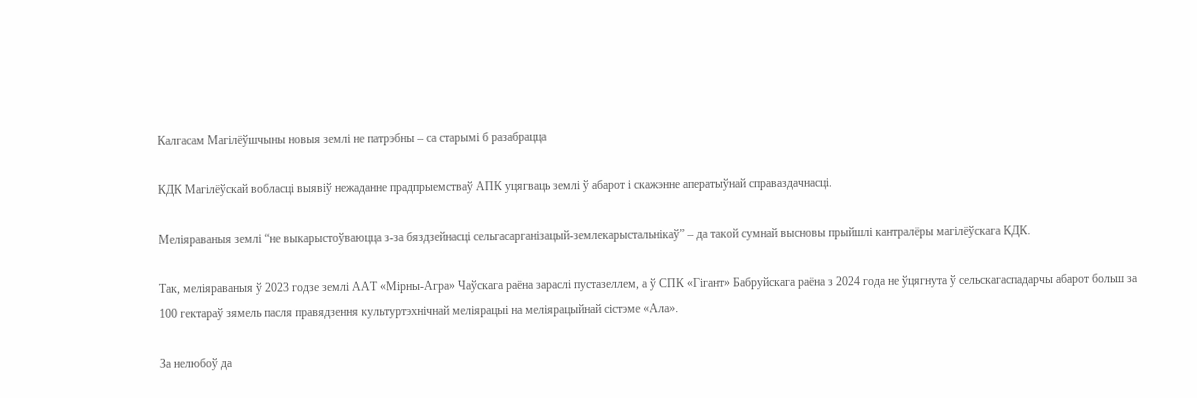Калгасам Магілёўшчыны новыя землі не патрэбны – са старымі б разабрацца

КДК Магілёўскай вобласці выявіў нежаданне прадпрыемстваў АПК уцягваць землі ў абарот і скажэнне аператыўнай справаздачнасці.

Меліяраваныя землі “не выкарыстоўваюцца з-за бяздзейнасці сельгасарганізацый-землекарыстальнікаў” – да такой сумнай высновы прыйшлі кантралёры магілёўскага КДК.

Так, меліяраваныя ў 2023 годзе землі ААТ «Мірны-Агра» Чаўскага раёна зараслi пустазеллем, а ў СПК «Гігант» Бабруйскага раёна з 2024 года не ўцягнута ў сельскагаспадарчы абарот больш за 100 гектараў зямель пасля правядзення культуртэхнічнай меліярацыі на меліярацыйнай сістэме «Ала».

За нелюбоў да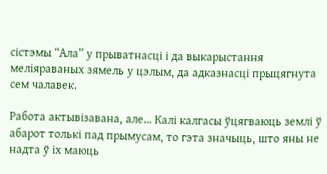сістэмы “Ала” у прыватнасці і да выкарыстання меліяраваных зямель у цэлым, да адказнасці прыцягнута сем чалавек.

Работа актывізавана, але… Калі калгасы ўцягваюць землі ў абарот толькі пад прымусам, то гэта значыць, што яны не надта ў іх маюць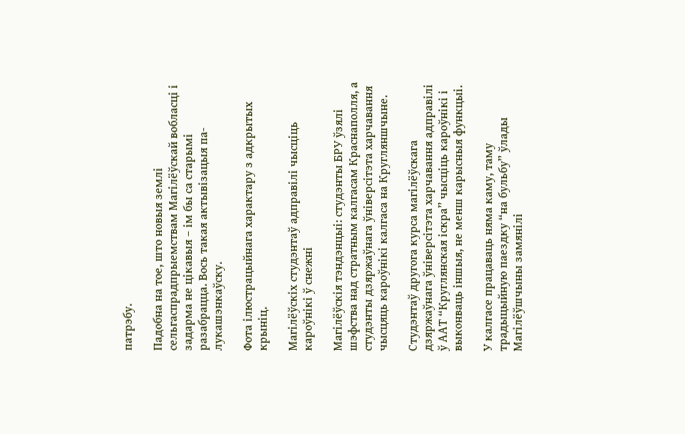патрэбу.

Падобна на тое, што новыя землі сельгаспрадпрыемствам Магілёўскай вобласці і задарма не цікавыя – ім бы са старымі разабрацца. Вось такая актывізацыя па-лукашэнкаўску.

Фота ілюстрацыйнага характару з адкрытых крыніц.

Магілёўскіх студэнтаў адправілі чысціць кароўнікі ў снежні

Магілёўскія тэндэнцыі: студэнты БРУ ўзялі шэфства над стратным калгасам Краснаполля, а студэнты дзяржаўнага ўніверсітэта харчавання чысцяць кароўнікі калгаса на Кругляншчыне.

Студэнтаў другога курса магілёўскага дзяржаўнага ўніверсітэта харчавання адправілі ў ААТ “Круглянская іскра” чысціць кароўнікі і выконваць іншыя, не менш карысныя функцыі.

У калгасе працаваць няма каму, таму традыцыйную паездку “на бульбу” ўлады  Магілёўшчыны замянілі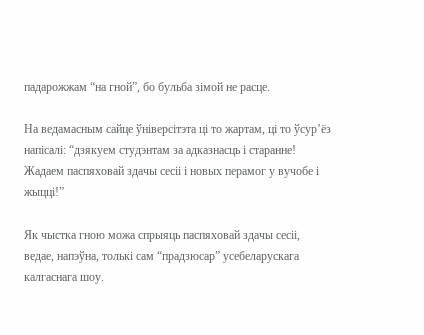падарожжам “на гной”, бо бульба зімой не расце.

На ведамасным сайце ўніверсітэта ці то жартам, ці то ўсур’ёз напісалі: “дзякуем студэнтам за адказнасць і старанне! Жадаем паспяховай здачы сесіі і новых перамог у вучобе і жыцці!”

Як чыстка гною можа спрыяць паспяховай здачы сесіі, ведае, напэўна, толькі сам “прадзюсар” усебеларускага калгаснага шоу.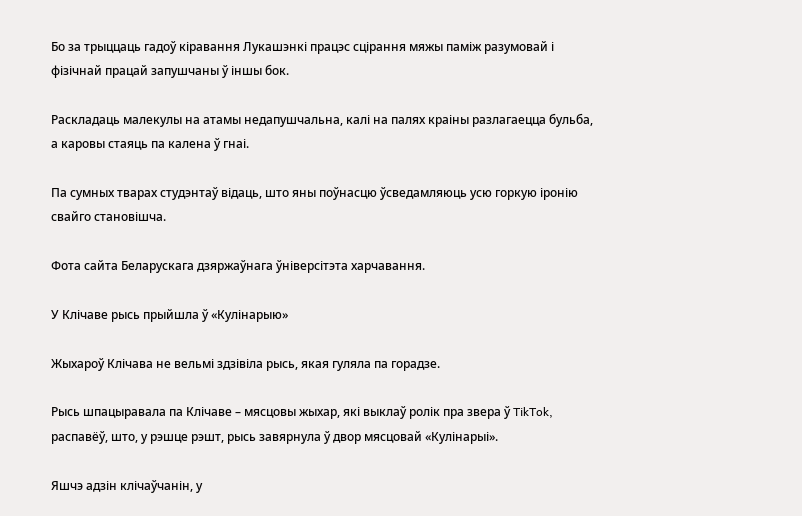Бо за трыццаць гадоў кіравання Лукашэнкі працэс сцірання мяжы паміж разумовай і фізічнай працай запушчаны ў іншы бок.

Раскладаць малекулы на атамы недапушчальна, калі на палях краіны разлагаецца бульба, а каровы стаяць па калена ў гнаі.

Па сумных тварах студэнтаў відаць, што яны поўнасцю ўсведамляюць усю горкую іронію свайго становішча.

Фота сайта Беларускага дзяржаўнага ўніверсітэта харчавання.

У Клічаве рысь прыйшла ў «Кулінарыю»

Жыхароў Клічава не вельмі здзівіла рысь, якая гуляла па горадзе.

Рысь шпацыравала па Клічаве – мясцовы жыхар, які выклаў ролік пра звера ў TikTok, распавёў, што, у рэшце рэшт, рысь завярнула ў двор мясцовай «Кулінарыі».

Яшчэ адзін клічаўчанін, у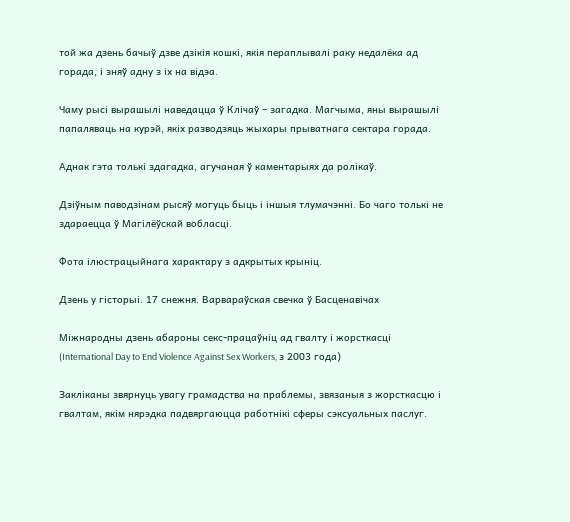той жа дзень бачыў дзве дзікія кошкі, якія пераплывалі раку недалёка ад горада, і зняў адну з іх на відэа.

Чаму рысі вырашылі наведацца ў Клічаў – загадка. Магчыма, яны вырашылі папаляваць на курэй, якіх разводзяць жыхары прыватнага сектара горада.

Аднак гэта толькі здагадка, агучаная ў каментарыях да ролікаў.

Дзіўным паводзінам рысяў могуць быць і іншыя тлумачэнні. Бо чаго толькі не здараецца ў Магілёўскай вобласці.

Фота ілюстрацыйнага характару з адкрытых крыніц.

Дзень у гісторыі. 17 снежня. Варвараўская свечка ў Басценавічах

Міжнародны дзень абароны секс-працаўніц ад гвалту і жорсткасці (International Day to End Violence Against Sex Workers, з 2003 года)

Закліканы звярнуць увагу грамадства на праблемы, звязаныя з жорсткасцю і гвалтам, якім нярэдка падвяргаюцца работнікі сферы сэксуальных паслуг.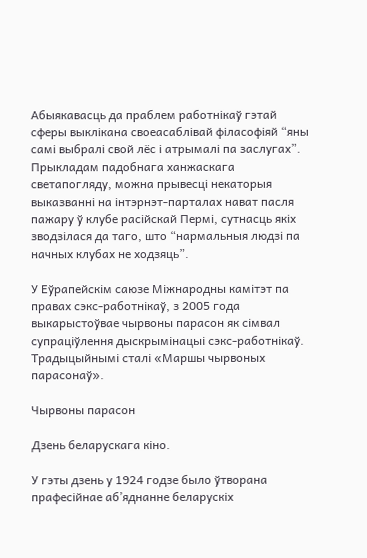Абыякавасць да праблем работнікаў гэтай сферы выклікана своеасаблівай філасофіяй “яны самі выбралі свой лёс і атрымалі па заслугах”. Прыкладам падобнага ханжаскага светапогляду, можна прывесці некаторыя выказванні на інтэрнэт-парталах нават пасля пажару ў клубе расійскай Пермі, сутнасць якіх зводзілася да таго, што “нармальныя людзі па начных клубах не ходзяць”.

У Еўрапейскім саюзе Міжнародны камітэт па правах сэкс-работнікаў, з 2005 года выкарыстоўвае чырвоны парасон як сімвал супраціўлення дыскрымінацыі сэкс-работнікаў. Традыцыйнымі сталі «Маршы чырвоных парасонаў».

Чырвоны парасон

Дзень беларускага кіно.

У гэты дзень у 1924 годзе было ўтворана прафесійнае аб’яднанне беларускіх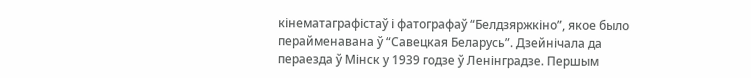кінематаграфістаў і фатографаў “Белдзяржкіно”, якое было перайменавана ў “Савецкая Беларусь”. Дзейнічала да пераезда ў Мінск у 1939 годзе ў Ленінградзе. Першым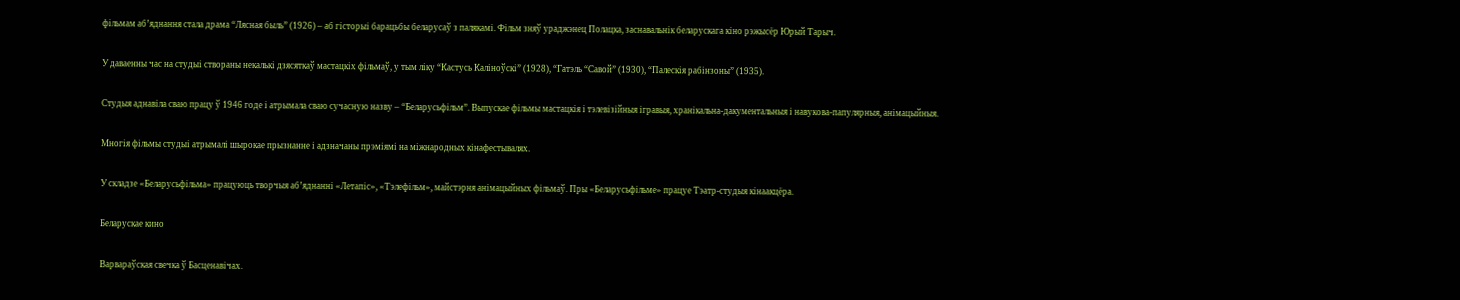фільмам аб’яднання стала драма “Лясная быль” (1926) – аб гісторыі барацьбы беларусаў з палякамі. Фільм зняў ураджэнец Полацка, заснавальнік беларускага кіно рэжысёр Юрый Тарыч.

У даваенны час на студыі створаны некалькі дзясяткаў мастацкіх фільмаў, у тым ліку “Кастусь Каліноўскі” (1928), “Гатэль “Савой” (1930), “Палескія рабінзоны” (1935).

Студыя аднавіла сваю працу ў 1946 годе і атрымала сваю сучасную назву – “Беларусьфільм”. Выпускае фільмы мастацкія і тэлевізійныя ігравыя, хранікальна-дакументальныя і навукова-папулярныя, анімацыйныя.

Многія фільмы студыі атрымалі шырокае прызнанне і адзначаны прэміямі на міжнародных кінафестывалях.

У складзе «Беларусьфільма» працуюць творчыя аб’яднанні «Летапіс», «Тэлефільм», майстэрня анімацыйных фільмаў. Пры «Беларусьфільме» працуе Тэатр-студыя кінаакцёра.

Беларускае кино

Варвараўская свечка ў Басценавічах.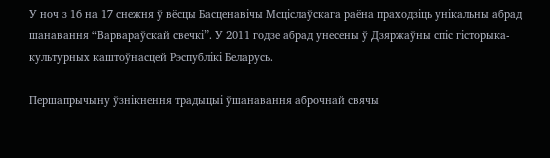У ноч з 16 на 17 снежня ў вёсцы Басценавічы Мсціслаўскага раёна праходзіць унікальны абрад шанавання “Варвараўскай свечкі”. У 2011 годзе абрад унесены ў Дзяржаўны спіс гісторыка-культурных каштоўнасцей Рэспублікі Беларусь.

Першапрычыну ўзнікнення традыцыі ўшанавання аброчнай свячы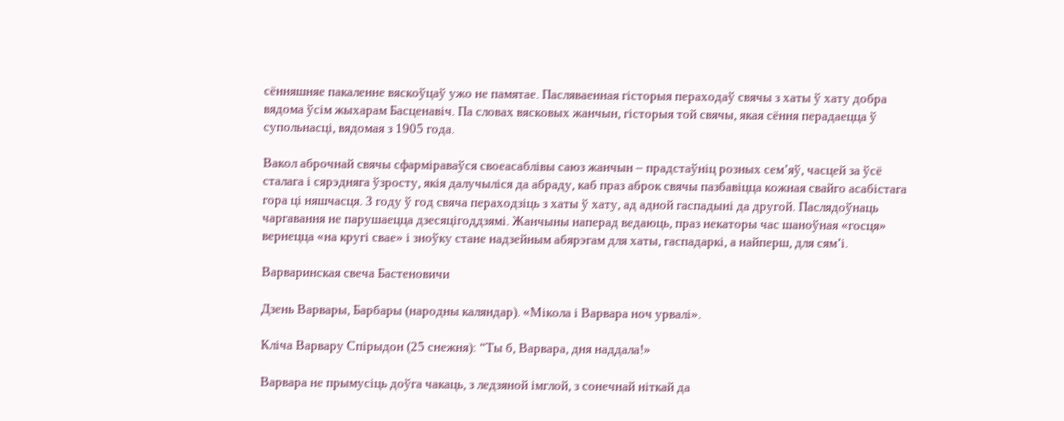сённяшняе пакаленне вяскоўцаў ужо не памятае. Пасляваенная гісторыя пераходаў свячы з хаты ў хату добра вядома ўсім жыхарам Басценавіч. Па словах вясковых жанчын, гісторыя той свячы, якая сёння перадаецца ў супольнасці, вядомая з 1905 года.

Вакол аброчнай свячы сфарміраваўся своеасаблівы саюз жанчын – прадстаўніц розных сем’яў, часцей за ўсё сталага і сярэдняга ўзросту, якія далучыліся да абраду, каб праз аброк свячы пазбавіцца кожная свайго асабістага гора ці няшчасця. З году ў год свяча пераходзіць з хаты ў хату, ад адной гаспадыні да другой. Паслядоўнаць чаргавання не парушаецца дзесяцігоддзямі. Жанчыны наперад ведаюць, праз некаторы час шаноўная «госця» вернецца «на кругі свае» і зноўку стане надзейным абярэгам для хаты, гаспадаркі, а найперш, для сям’і.

Варваринская свеча Бастеновичи

Дзень Варвары, Барбары (народны каляндар). «Мікола і Варвара ноч урвалі».

Кліча Варвару Спірыдон (25 снежня): “Ты б, Варвара, дня наддала!»

Варвара не прымусіць доўга чакаць, з ледзяной імглой, з сонечнай ніткай да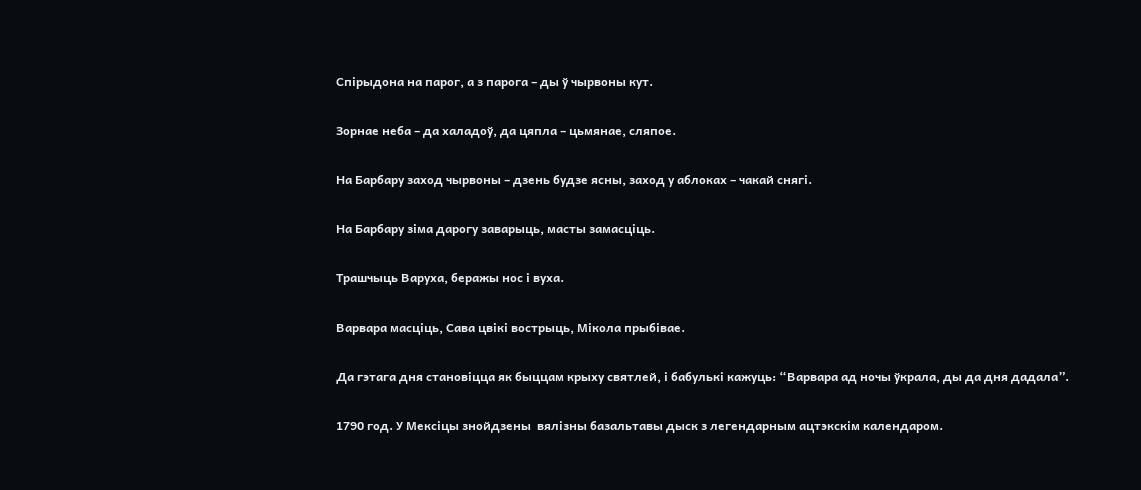Спірыдона на парог, а з парога – ды ў чырвоны кут.

Зорнае неба – да халадоў, да цяпла – цьмянае, сляпое.

На Барбару заход чырвоны – дзень будзе ясны, заход у аблоках – чакай снягі.

На Барбару зіма дарогу заварыць, масты замасціць.

Трашчыць Варуха, беражы нос і вуха.

Варвара масціць, Сава цвікі вострыць, Мікола прыбівае.

Да гэтага дня становіцца як быццам крыху святлей, і бабулькі кажуць: “Варвара ад ночы ўкрала, ды да дня дадала”.

1790 год. У Мексіцы знойдзены  вялізны базальтавы дыск з легендарным ацтэкскім календаром.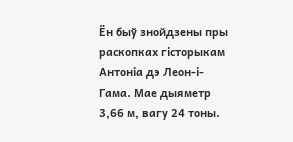Ён быў знойдзены пры раскопках гісторыкам Антоніа дэ Леон-і-Гама. Мае дыяметр 3,66 м, вагу 24 тоны.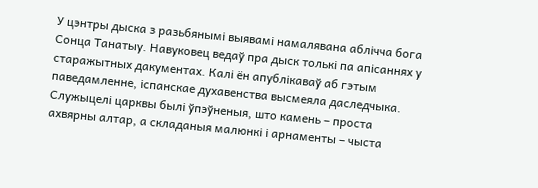У цэнтры дыска з разьбянымі выявамі намалявана аблічча бога Сонца Танатыу. Навуковец ведаў пра дыск толькі па апісаннях у старажытных дакументах. Калі ён апублікаваў аб гэтым паведамленне, іспанскае духавенства высмеяла даследчыка. Служыцелі царквы былі ўпэўненыя, што камень – проста ахвярны алтар, а складаныя малюнкі і арнаменты – чыста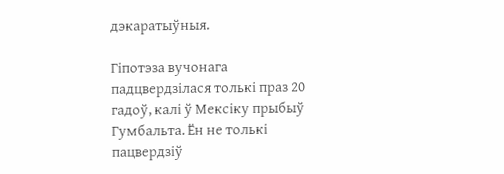дэкаратыўныя.

Гіпотэза вучонага падцвердзілася толькі праз 20 гадоў, калі ў Мексіку прыбыў Гумбальта. Ён не толькі пацвердзіў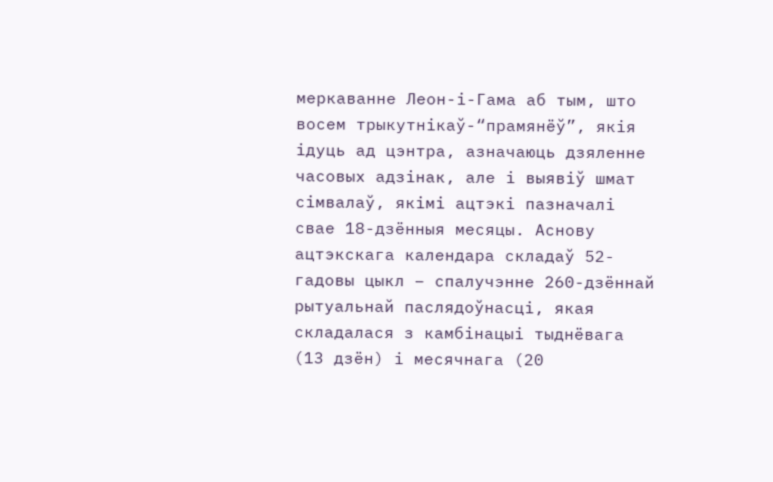меркаванне Леон-і-Гама аб тым, што восем трыкутнікаў-“прамянёў”, якія ідуць ад цэнтра, азначаюць дзяленне часовых адзінак, але і выявіў шмат сімвалаў, якімі ацтэкі пазначалі свае 18-дзённыя месяцы. Аснову ацтэкскага календара складаў 52-гадовы цыкл – спалучэнне 260-дзённай рытуальнай паслядоўнасці, якая складалася з камбінацыі тыднёвага (13 дзён) і месячнага (20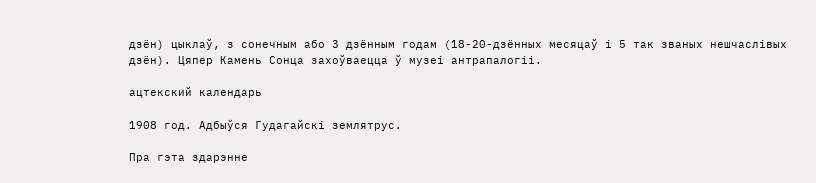дзён) цыклаў, з сонечным або 3 дзённым годам (18-20-дзённых месяцаў і 5 так званых нешчаслівых дзён). Цяпер Камень Сонца захоўваецца ў музеі антрапалогіі.

ацтекский календарь

1908 год. Адбыўся Гудагайскі землятрус.

Пра гэта здарэнне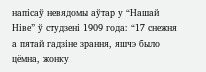напісаў невядомы аўтар у “Нашай Ніве” ў студзені 1909 года: “17 снежня а пятай гадзіне зрання, яшчэ было цёмна, жонку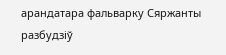арандатара фальварку Сяржанты разбудзіў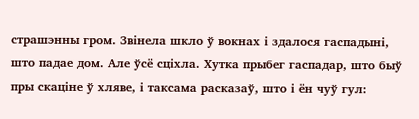страшэнны гром. Звінела шкло ў вокнах і здалося гаспадыні, што падае дом. Але ўсё сціхла. Хутка прыбег гаспадар, што быў пры скаціне ў хляве, і таксама расказаў, што і ён чуў гул: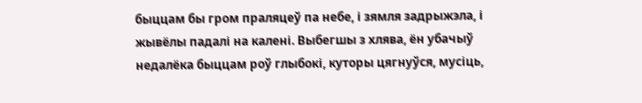быццам бы гром праляцеў па небе, і зямля задрыжэла, і жывёлы падалі на калені. Выбегшы з хлява, ён убачыў недалёка быццам роў глыбокі, куторы цягнуўся, мусіць,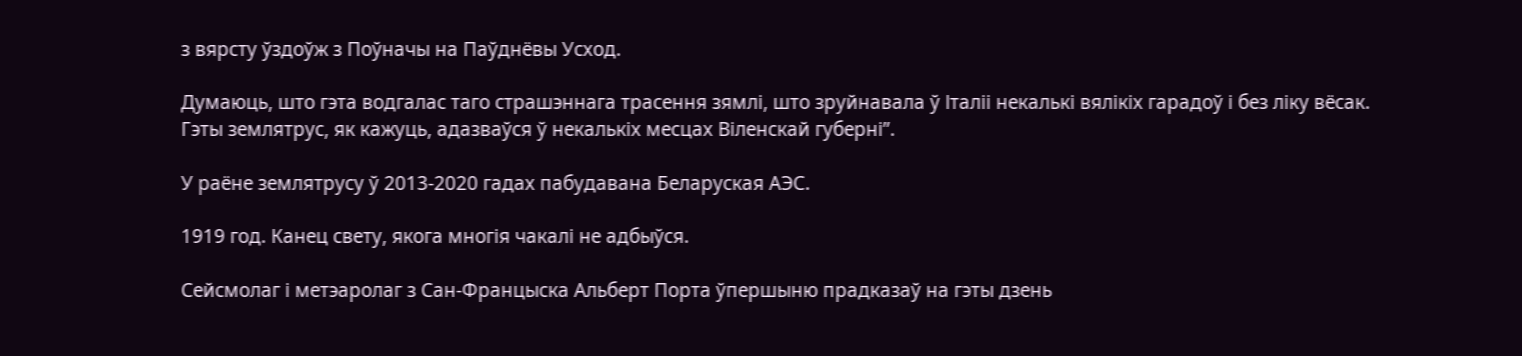з вярсту ўздоўж з Поўначы на Паўднёвы Усход.

Думаюць, што гэта водгалас таго страшэннага трасення зямлі, што зруйнавала ў Італіі некалькі вялікіх гарадоў і без ліку вёсак. Гэты землятрус, як кажуць, адазваўся ў некалькіх месцах Віленскай губерні”.

У раёне землятрусу ў 2013-2020 гадах пабудавана Беларуская АЭС.

1919 год. Канец свету, якога многія чакалі не адбыўся.

Сейсмолаг і метэаролаг з Сан-Францыска Альберт Порта ўпершыню прадказаў на гэты дзень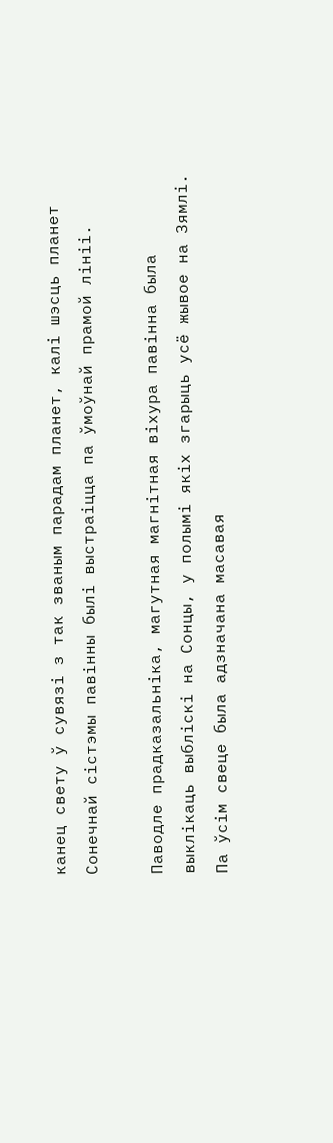канец свету ў сувязі з так званым парадам планет, калі шэсць планет Сонечнай сістэмы павінны былі выстраіцца па ўмоўнай прамой лініі.

Паводле прадказальніка, магутная магнітная віхура павінна была выклікаць выбліскі на Сонцы, у полымі якіх згарыць усё жывое на Зямлі. Па ўсім свеце была адзначана масавая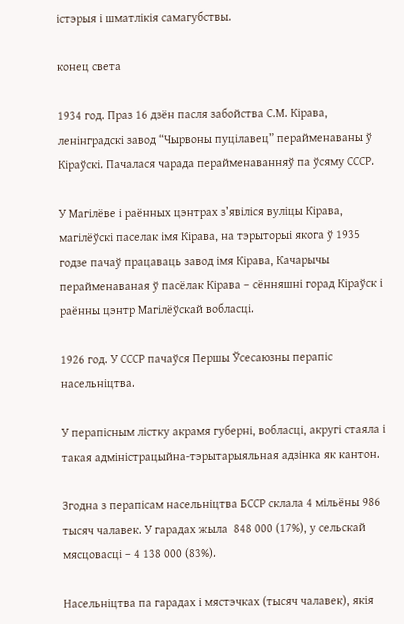істэрыя і шматлікія самагубствы.

конец света

1934 год. Праз 16 дзён пасля забойства С.М. Кірава, ленінградскі завод “Чырвоны пуцілавец” перайменаваны ў Кіраўскі. Пачалася чарада перайменаванняў па ўсяму СССР.

У Магілёве і раённых цэнтрах з’явіліся вуліцы Кірава, магілёўскі паселак імя Кірава, на тэрыторыі якога ў 1935 годзе пачаў працаваць завод імя Кірава, Качарычы перайменаваная ў пасёлак Кірава – сённяшні горад Кіраўск і раённы цэнтр Магілёўскай вобласці.

1926 год. У СССР пачаўся Першы Ўсесаюзны перапіс насельніцтва.

У перапісным лістку акрамя губерні, вобласці, акругі стаяла і такая адміністрацыйна-тэрытарыяльная адзінка як кантон.

Згодна з перапісам насельніцтва БССР склала 4 мільёны 986 тысяч чалавек. У гарадах жыла  848 000 (17%), у сельскай мясцовасці – 4 138 000 (83%).

Насельніцтва па гарадах і мястэчках (тысяч чалавек), якія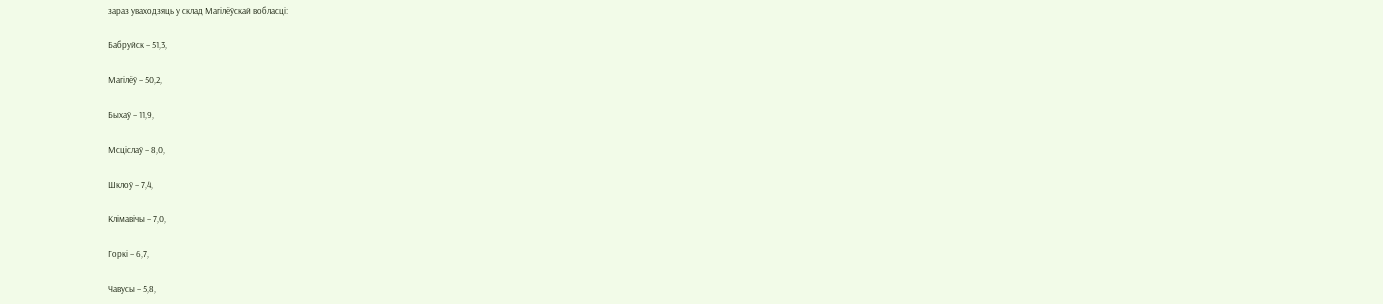зараз уваходзяць у склад Магілёўскай вобласці:

Бабруйск – 51,3,

Магілёў – 50,2,

Быхаў – 11,9,

Мсціслаў – 8,0,

Шклоў – 7,4,

Клімавічы – 7,0,

Горкі – 6,7,

Чавусы – 5,8,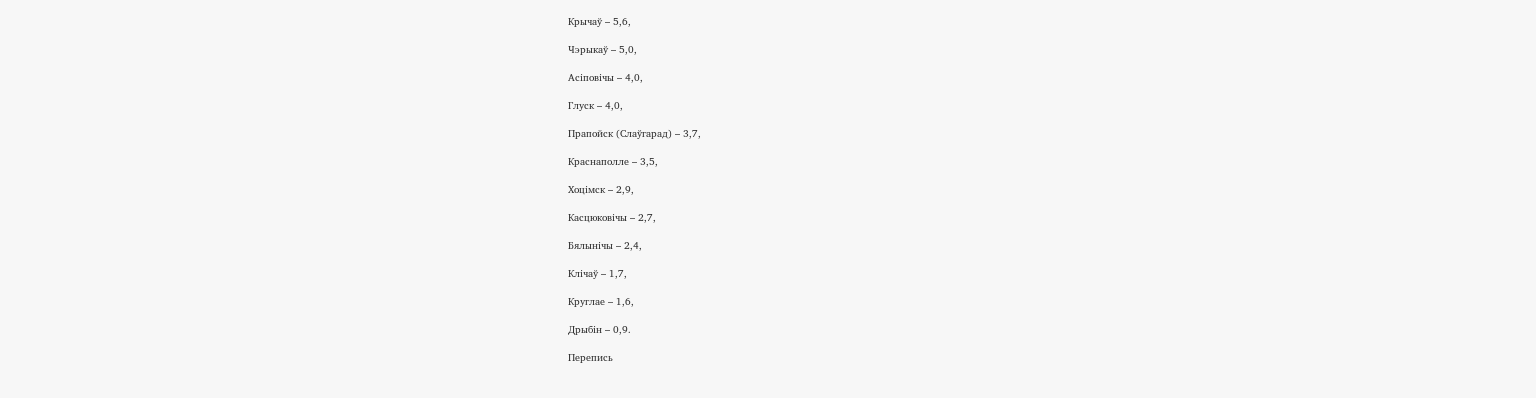Крычаў – 5,6,

Чэрыкаў – 5,0,

Асіповічы – 4,0,

Глуск – 4,0,

Прапойск (Слаўгарад) – 3,7,

Краснаполле – 3,5,

Хоцімск – 2,9,

Касцюковічы – 2,7,

Бялынічы – 2,4,

Клічаў – 1,7,

Круглае – 1,6,

Дрыбін – 0,9.

Перепись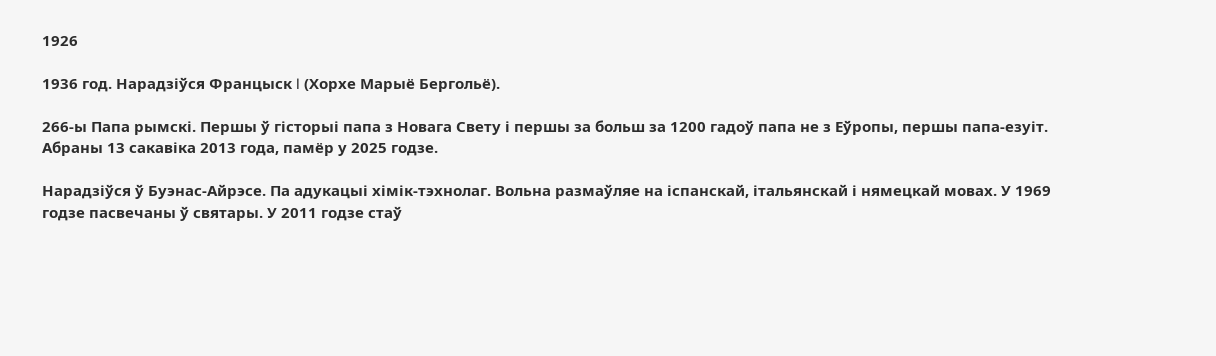1926

1936 год. Нарадзіўся Францыск I (Хорхе Марыё Бергольё).

266-ы Папа рымскі. Першы ў гісторыі папа з Новага Свету і першы за больш за 1200 гадоў папа не з Еўропы, першы папа-езуіт. Абраны 13 сакавіка 2013 года, памёр у 2025 годзе.

Нарадзіўся ў Буэнас-Айрэсе. Па адукацыі хімік-тэхнолаг. Вольна размаўляе на іспанскай, італьянскай і нямецкай мовах. У 1969 годзе пасвечаны ў святары. У 2011 годзе стаў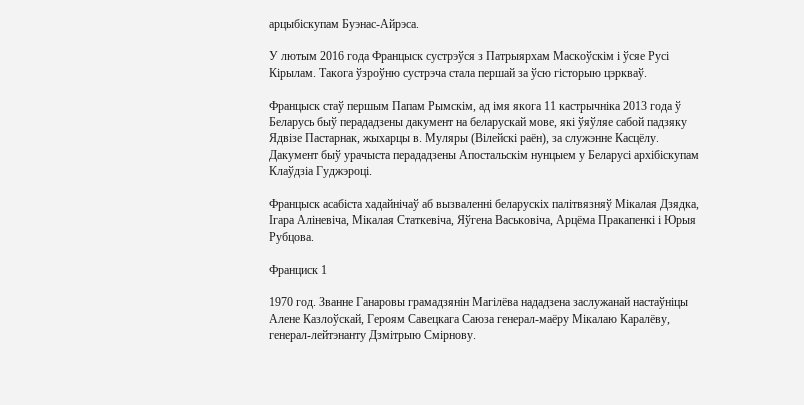арцыбіскупам Буэнас-Айрэса.

У лютым 2016 года Францыск сустрэўся з Патрыярхам Маскоўскім і ўсяе Русі Кірылам. Такога ўзроўню сустрэча стала першай за ўсю гісторыю цэркваў.

Францыск стаў першым Папам Рымскім, ад імя якога 11 кастрычніка 2013 года ў Беларусь быў перададзены дакумент на беларускай мове, які ўяўляе сабой падзяку Ядвізе Пастарнак, жыхарцы в. Муляры (Вілейскі раён), за служэнне Касцёлу. Дакумент быў урачыста перададзены Апостальскім нунцыем у Беларусі архібіскупам Клаўдзіа Гуджэроці.

Францыск асабіста хадайнічаў аб вызваленні беларускіх палітвязняў Мікалая Дзядка, Ігара Аліневіча, Мікалая Статкевіча, Яўгена Васьковіча, Арцёма Пракапенкі і Юрыя Рубцова.

Франциск 1

1970 год. Званне Ганаровы грамадзянін Магілёва нададзена заслужанай настаўніцы Алене Казлоўскай, Героям Савецкага Саюза генерал-маёру Мікалаю Каралёву, генерал-лейтэнанту Дзмітрыю Смірнову.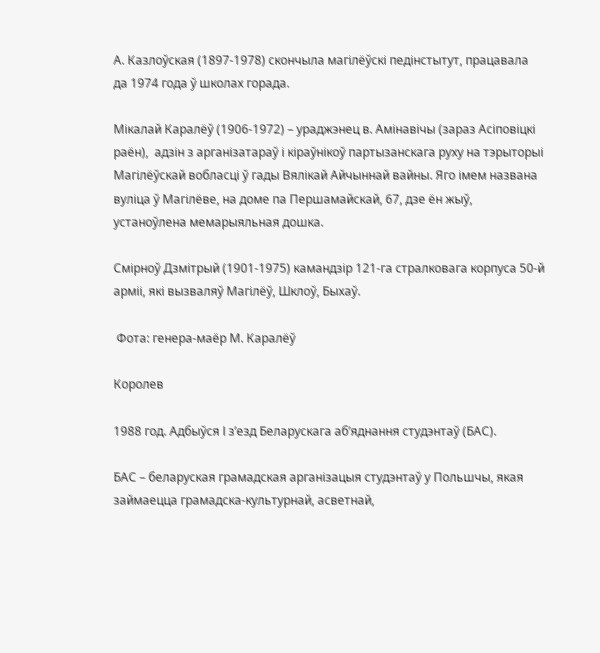А. Казлоўская (1897-1978) скончыла магілёўскі педінстытут, працавала да 1974 года ў школах горада.

Мікалай Каралёў (1906-1972) – ураджэнец в. Амінавічы (зараз Асіповіцкі раён),  адзін з арганізатараў і кіраўнікоў партызанскага руху на тэрыторыі Магілёўскай вобласці ў гады Вялікай Айчыннай вайны. Яго імем названа вуліца ў Магілёве, на доме па Першамайскай, 67, дзе ён жыў, устаноўлена мемарыяльная дошка.

Смірноў Дзмітрый (1901-1975) камандзір 121-га стралковага корпуса 50-й арміі, які вызваляў Магілёў, Шклоў, Быхаў.

 Фота: генера-маёр М. Каралёў

Королев

1988 год. Адбыўся І з’езд Беларускага аб’яднання студэнтаў (БАС).

БАС – беларуская грамадская арганізацыя студэнтаў у Польшчы, якая займаецца грамадска-культурнай, асветнай,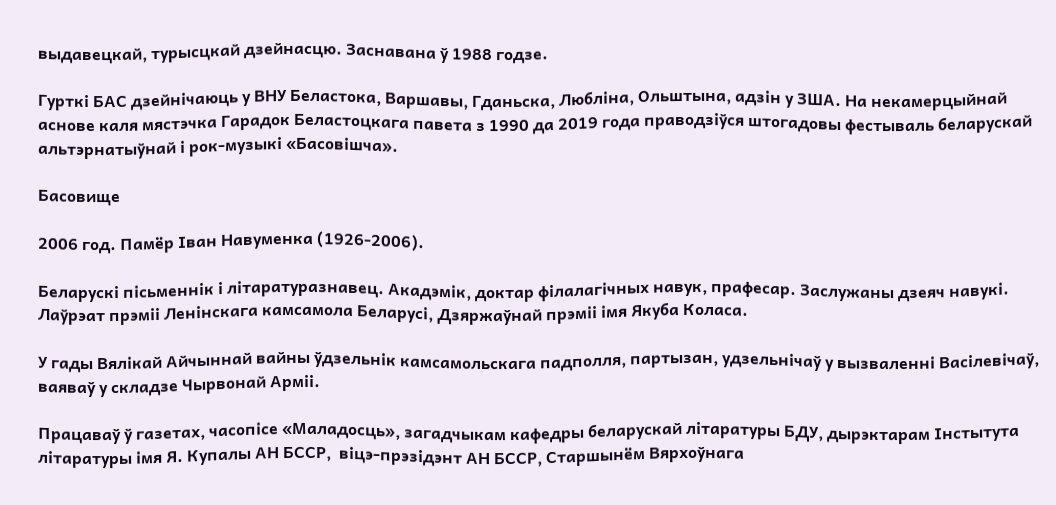выдавецкай, турысцкай дзейнасцю. Заснавана ў 1988 годзе.

Гурткі БАС дзейнічаюць у ВНУ Беластока, Варшавы, Гданьска, Любліна, Ольштына, адзін у ЗША. На некамерцыйнай аснове каля мястэчка Гарадок Беластоцкага павета з 1990 да 2019 года праводзіўся штогадовы фестываль беларускай альтэрнатыўнай і рок-музыкі «Басовішча».

Басовище

2006 год. Памёр Іван Навуменка (1926-2006).

Беларускі пісьменнік і літаратуразнавец. Акадэмік, доктар філалагічных навук, прафесар. Заслужаны дзеяч навукі. Лаўрэат прэміі Ленінскага камсамола Беларусі, Дзяржаўнай прэміі імя Якуба Коласа.

У гады Вялікай Айчыннай вайны ўдзельнік камсамольскага падполля, партызан, удзельнічаў у вызваленні Васілевічаў, ваяваў у складзе Чырвонай Арміі.

Працаваў ў газетах, часопісе «Маладосць», загадчыкам кафедры беларускай літаратуры БДУ, дырэктарам Інстытута літаратуры імя Я. Купалы АН БССР,  віцэ-прэзідэнт АН БССР, Старшынём Вярхоўнага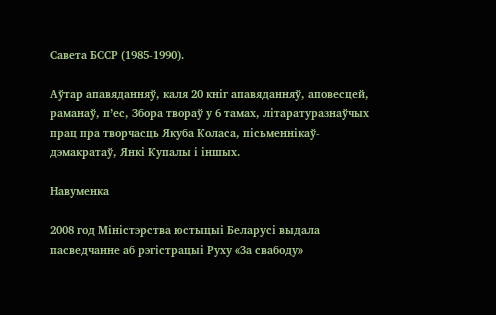Савета БССР (1985-1990).

Аўтар апавяданняў, каля 20 кніг апавяданняў, аповесцей,  раманаў, п’ес, Збора твораў у 6 тамах, літаратуразнаўчых прац пра творчасць Якуба Коласа, пісьменнікаў-дэмакратаў, Янкі Купалы і іншых.

Навуменка

2008 год Міністэрства юстыцыі Беларусі выдала пасведчанне аб рэгістрацыі Руху «За свабоду»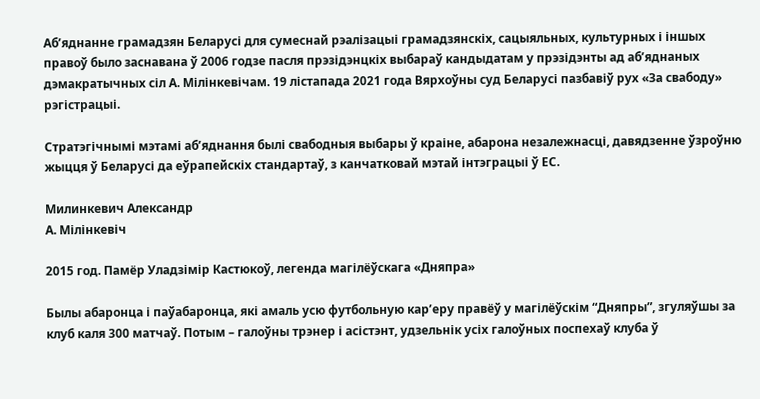Аб’яднанне грамадзян Беларусі для сумеснай рэалізацыі грамадзянскіх, сацыяльных, культурных і іншых правоў было заснавана ў 2006 годзе пасля прэзідэнцкіх выбараў кандыдатам у прэзідэнты ад аб’яднаных дэмакратычных сіл А. Мілінкевічам. 19 лістапада 2021 года Вярхоўны суд Беларусі пазбавіў рух «За свабоду» рэгістрацыі.

Стратэгічнымі мэтамі аб’яднання былі свабодныя выбары ў краіне, абарона незалежнасці, давядзенне ўзроўню жыцця ў Беларусі да еўрапейскіх стандартаў, з канчатковай мэтай інтэграцыі ў ЕС.

Милинкевич Александр
А. Мілінкевіч

2015 год. Памёр Уладзімір Кастюкоў, легенда магілёўскага «Дняпра»

Былы абаронца і паўабаронца, які амаль усю футбольную кар’еру правёў у магілёўскім “Дняпры”, згуляўшы за клуб каля 300 матчаў. Потым – галоўны трэнер і асістэнт, удзельнік усіх галоўных поспехаў клуба ў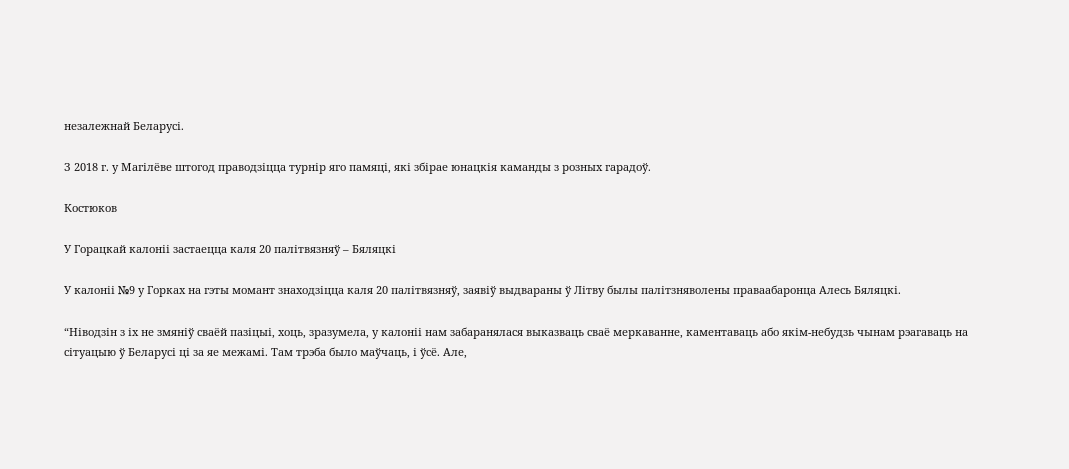незалежнай Беларусі.

З 2018 г. у Магілёве штогод праводзіцца турнір яго памяці, які збірае юнацкія каманды з розных гарадоў.

Костюков

У Горацкай калоніі застаецца каля 20 палітвязняў – Бяляцкі

У калоніі №9 у Горках на гэты момант знаходзіцца каля 20 палітвязняў, заявіў выдвараны ў Літву былы палітзняволены праваабаронца Алесь Бяляцкі.

“Ніводзін з іх не змяніў сваёй пазіцыі, хоць, зразумела, у калоніі нам забаранялася выказваць сваё меркаванне, каментаваць або якім-небудзь чынам рэагаваць на сітуацыю ў Беларусі ці за яе межамі. Там трэба было маўчаць, і ўсё. Але,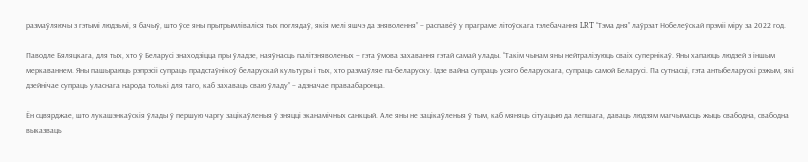размаўляючы з гэтымі людзьмі, я бачыў, што ўсе яны прытрымліваліся тых поглядаў, якія мелі яшчэ да зняволення” – распавёў у праграме літоўскага тэлебачання LRT “Тэма дня” лаўрэат Нобелеўскай прэміі міру за 2022 год.

Паводле Бяляцкага, для тых, хто ў Беларусі знаходзіцца пры ўладзе, наяўнасць палітзняволеных – гэта ўмова захавання гэтай самай улады. “Такім чынам яны нейтралізуюць сваіх супернікаў. Яны хапаюць людзей з іншым меркаваннем. Яны пашыраюць рэпрэсіі супраць прадстаўнікоў беларускай культуры і тых, хто размаўляе па-беларуску. Ідзе вайна супраць усяго беларускага, супраць самой Беларусі. Па сутнасці, гэта антыбеларускі рэжым, які дзейнічае супраць уласнага народа толькі для таго, каб захаваць сваю ўладу” – адзначае праваабаронца.

Ён сцвярджае, што лукашэнкаўскія ўлады ў першую чаргу зацікаўленыя ў зняцці эканамічных санкцый. Але яны не зацікаўленыя ў тым, каб мяняць сітуацыю да лепшага, даваць людзям магчымасць жыць свабодна, свабодна выказваць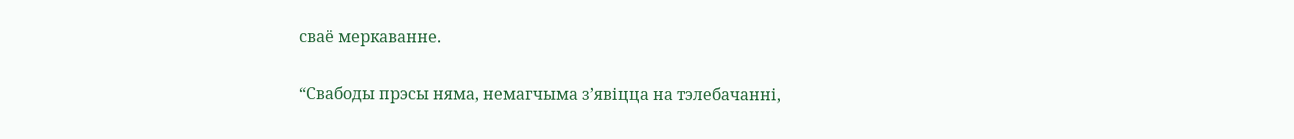сваё меркаванне.

“Свабоды прэсы няма, немагчыма з’явіцца на тэлебачанні,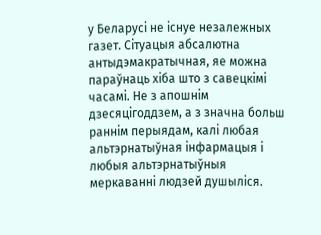у Беларусі не існуе незалежных газет. Сітуацыя абсалютна антыдэмакратычная, яе можна параўнаць хіба што з савецкімі часамі. Не з апошнім дзесяцігоддзем, а з значна больш раннім перыядам, калі любая альтэрнатыўная інфармацыя і любыя альтэрнатыўныя меркаванні людзей душыліся.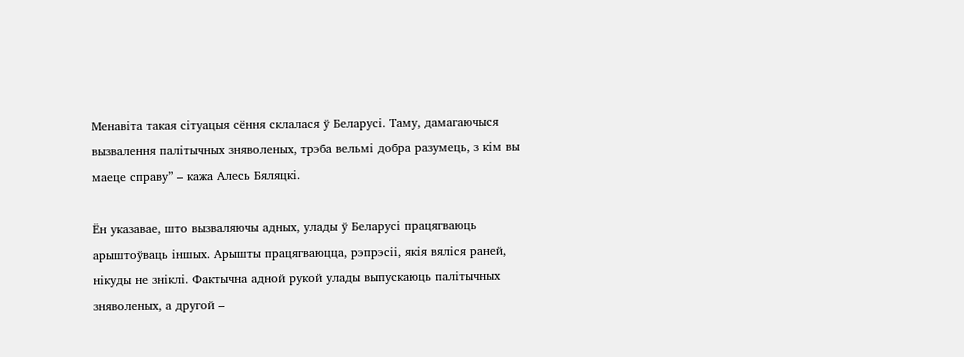Менавіта такая сітуацыя сёння склалася ў Беларусі. Таму, дамагаючыся вызвалення палітычных зняволеных, трэба вельмі добра разумець, з кім вы маеце справу” – кажа Алесь Бяляцкі.

Ён указавае, што вызваляючы адных, улады ў Беларусі працягваюць арыштоўваць іншых. Арышты працягваюцца, рэпрэсіі, якія вяліся раней, нікуды не зніклі. Фактычна адной рукой улады выпускаюць палітычных зняволеных, а другой –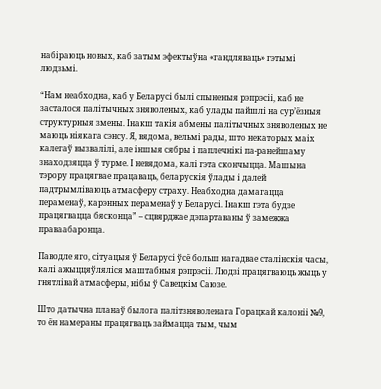набіраюць новых, каб затым эфектыўна «гандляваць» гэтымі людзьмі.

“Нам неабходна, каб у Беларусі былі спыненыя рэпрэсіі, каб не засталося палітычных зняволеных, каб улады пайшлі на сур’ёзныя структурныя змены. Інакш такія абмены палітычных зняволеных не маюць ніякага сэнсу. Я, вядома, вельмі рады, што некаторых маіх калегаў вызвалілі, але іншыя сябры і паплечнікі па-ранейшаму знаходзяцца ў турме. І невядома, калі гэта скончыцца. Машына тэрору працягвае працаваць, беларускія ўлады і далей падтрымліваюць атмасферу страху. Неабходна дамагацца пераменаў, карэнных пераменаў у Беларусі. Інакш гэта будзе працягвацца бясконца” – сцвярджае дэпартаваны ў замежжа праваабаронца.

Паводле яго, сітуацыя ў Беларусі ўсё больш нагадвае сталінскія часы, калі ажыццяўляліся маштабныя рэпрэсіі. Людзі працягваюць жыць у гнятлівай атмасферы, нібы ў Савецкім Саюзе.

Што датычна планаў былога палітзняволенага Горацкай калоніі №9, то ён намераны працягваць займацца тым, чым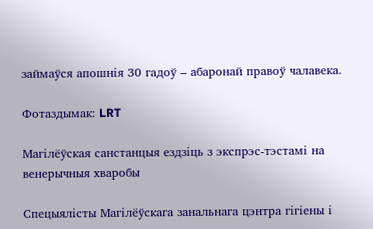займаўся апошнія 30 гадоў – абаронай правоў чалавека.

Фотаздымак: LRT

Магілёўская санстанцыя ездзіць з экспрэс-тэстамі на венерычныя хваробы

Спецыялісты Магілёўскага занальнага цэнтра гігіены і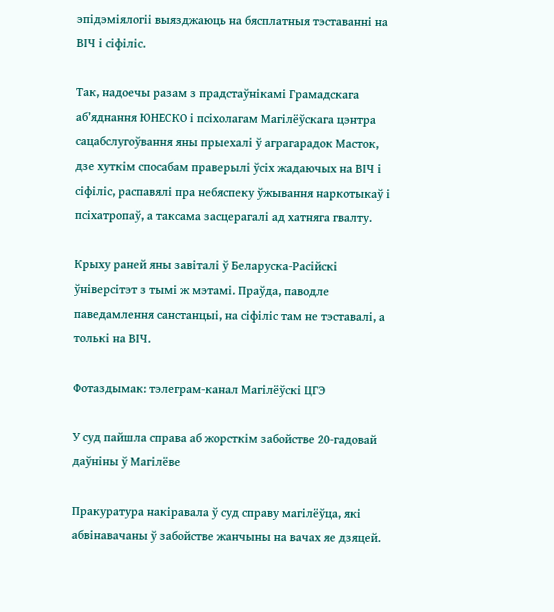эпідэміялогіі выязджаюць на бясплатныя тэставанні на ВІЧ і сіфіліс.

Так, надоечы разам з прадстаўнікамі Грамадскага аб’яднання ЮНЕСКО і псіхолагам Магілёўскага цэнтра сацабслугоўвання яны прыехалі ў аграгарадок Масток, дзе хуткім спосабам праверылі ўсіх жадаючых на ВІЧ і сіфіліс, распавялі пра небяспеку ўжывання наркотыкаў і псіхатропаў, а таксама засцерагалі ад хатняга гвалту.

Крыху раней яны завіталі ў Беларуска-Расійскі ўніверсітэт з тымі ж мэтамі. Праўда, паводле паведамлення санстанцыі, на сіфіліс там не тэставалі, а толькі на ВІЧ.

Фотаздымак: тэлеграм-канал Магілёўскі ЦГЭ

У суд пайшла справа аб жорсткім забойстве 20-гадовай даўніны ў Магілёве

Пракуратура накіравала ў суд справу магілёўца, які абвінавачаны ў забойстве жанчыны на вачах яе дзяцей.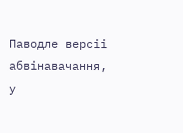Паводле версіі абвінавачання, у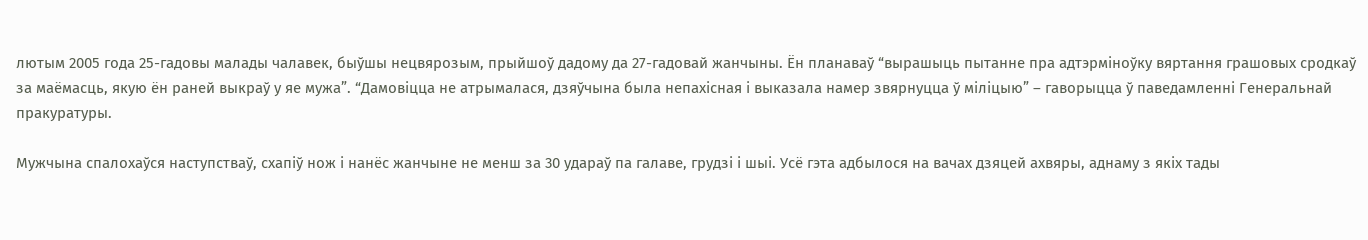лютым 2005 года 25-гадовы малады чалавек, быўшы нецвярозым, прыйшоў дадому да 27-гадовай жанчыны. Ён планаваў “вырашыць пытанне пра адтэрміноўку вяртання грашовых сродкаў за маёмасць, якую ён раней выкраў у яе мужа”. “Дамовіцца не атрымалася, дзяўчына была непахісная і выказала намер звярнуцца ў міліцыю” – гаворыцца ў паведамленні Генеральнай пракуратуры.

Мужчына спалохаўся наступстваў, схапіў нож і нанёс жанчыне не менш за 30 удараў па галаве, грудзі і шыі. Усё гэта адбылося на вачах дзяцей ахвяры, аднаму з якіх тады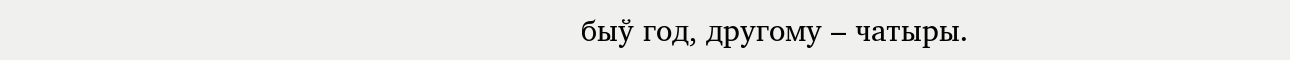быў год, другому – чатыры.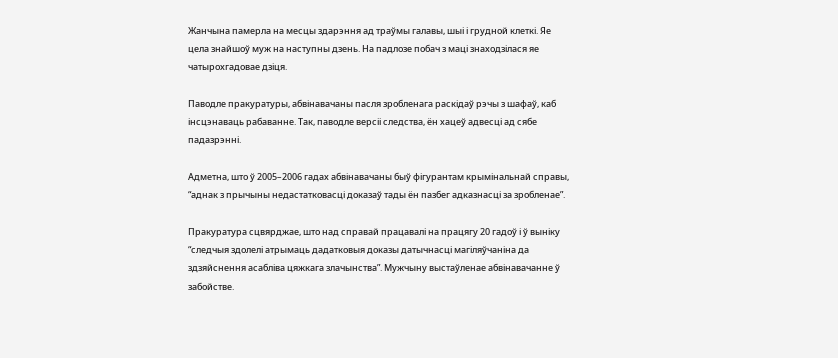Жанчына памерла на месцы здарэння ад траўмы галавы, шыі і грудной клеткі. Яе цела знайшоў муж на наступны дзень. На падлозе побач з маці знаходзілася яе чатырохгадовае дзіця.

Паводле пракуратуры, абвінавачаны пасля зробленага раскідаў рэчы з шафаў, каб інсцэнаваць рабаванне. Так, паводле версіі следства, ён хацеў адвесці ад сябе падазрэнні.

Адметна, што ў 2005–2006 гадах абвінавачаны быў фігурантам крымінальнай справы, “аднак з прычыны недастатковасці доказаў тады ён пазбег адказнасці за зробленае”.

Пракуратура сцвярджае, што над справай працавалі на працягу 20 гадоў і ў выніку “следчыя здолелі атрымаць дадатковыя доказы датычнасці магіляўчаніна да здзяйснення асабліва цяжкага злачынства”. Мужчыну выстаўленае абвінавачанне ў забойстве.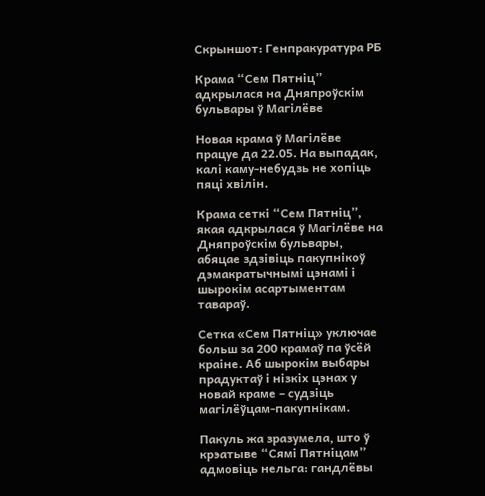Скрыншот: Генпракуратура РБ

Крама “Сем Пятніц” адкрылася на Дняпроўскім бульвары ў Магілёве

Новая крама ў Магілёве працуе да 22.05. На выпадак, калі каму-небудзь не хопіць пяці хвілін.

Крама сеткі “Сем Пятніц”, якая адкрылася ў Магілёве на Дняпроўскім бульвары, абяцае здзівіць пакупнікоў дэмакратычнымі цэнамі і шырокім асартыментам тавараў.

Сетка «Сем Пятніц» уключае больш за 200 крамаў па ўсёй краіне. Аб шырокім выбары прадуктаў і нізкіх цэнах у новай краме – судзіць магілёўцам-пакупнікам.

Пакуль жа зразумела, што ў крэатыве “Сямі Пятніцам” адмовіць нельга: гандлёвы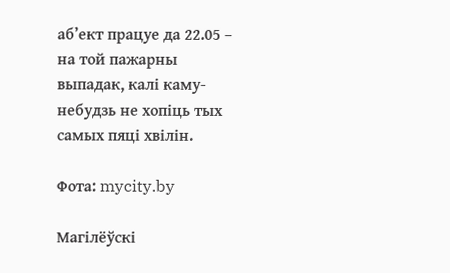аб’ект працуе да 22.05 – на той пажарны выпадак, калі каму-небудзь не хопіць тых самых пяці хвілін.

Фота: mycity.by

Магілёўскі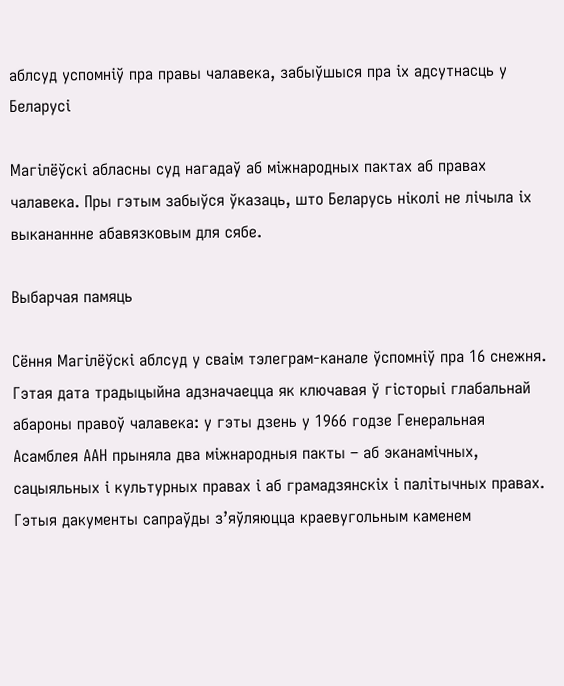аблсуд успомніў пра правы чалавека, забыўшыся пра іх адсутнасць у Беларусі

Магілёўскі абласны суд нагадаў аб міжнародных пактах аб правах чалавека. Пры гэтым забыўся ўказаць, што Беларусь ніколі не лічыла іх выкананнне абавязковым для сябе.

Выбарчая памяць

Сёння Магілёўскі аблсуд у сваім тэлеграм-канале ўспомніў пра 16 снежня. Гэтая дата традыцыйна адзначаецца як ключавая ў гісторыі глабальнай абароны правоў чалавека: у гэты дзень у 1966 годзе Генеральная Асамблея ААН прыняла два міжнародныя пакты – аб эканамічных, сацыяльных і культурных правах і аб грамадзянскіх і палітычных правах.
Гэтыя дакументы сапраўды з’яўляюцца краевугольным каменем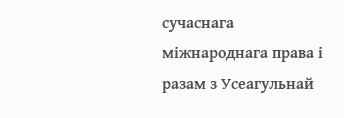сучаснага міжнароднага права і разам з Усеагульнай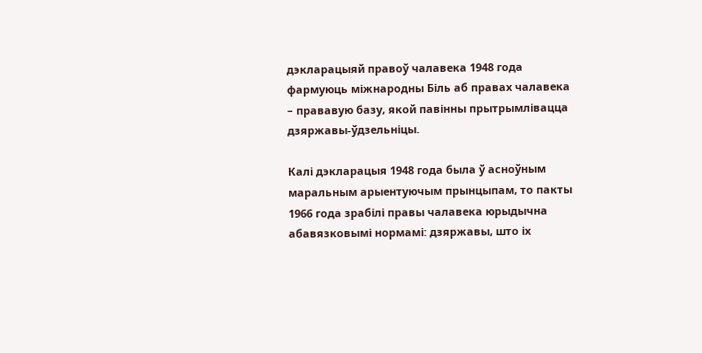дэкларацыяй правоў чалавека 1948 года фармуюць міжнародны Біль аб правах чалавека – прававую базу, якой павінны прытрымлівацца дзяржавы-ўдзельніцы.

Калі дэкларацыя 1948 года была ў асноўным маральным арыентуючым прынцыпам, то пакты 1966 года зрабілі правы чалавека юрыдычна абавязковымі нормамі: дзяржавы, што іх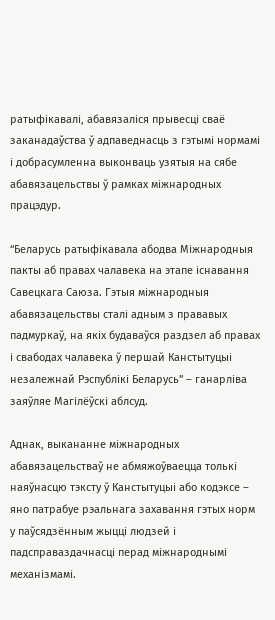ратыфікавалі, абавязаліся прывесці сваё заканадаўства ў адпаведнасць з гэтымі нормамі і добрасумленна выконваць узятыя на сябе абавязацельствы ў рамках міжнародных працэдур.

“Беларусь ратыфікавала абодва Міжнародныя пакты аб правах чалавека на этапе існавання Савецкага Саюза. Гэтыя міжнародныя абавязацельствы сталі адным з прававых падмуркаў, на якіх будаваўся раздзел аб правах і свабодах чалавека ў першай Канстытуцыі незалежнай Рэспублікі Беларусь” – ганарліва заяўляе Магілёўскі аблсуд.

Аднак, выкананне міжнародных абавязацельстваў не абмяжоўваецца толькі наяўнасцю тэксту ў Канстытуцыі або кодэксе – яно патрабуе рэальнага захавання гэтых норм у паўсядзённым жыцці людзей і падсправаздачнасці перад міжнароднымі механізмамі.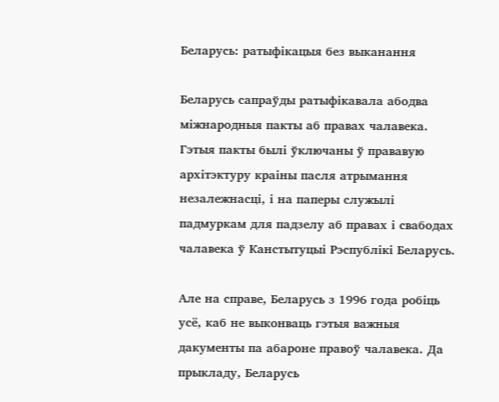Беларусь: ратыфікацыя без выканання

Беларусь сапраўды ратыфікавала абодва міжнародныя пакты аб правах чалавека. Гэтыя пакты былі ўключаны ў прававую архітэктуру краіны пасля атрымання незалежнасці, і на паперы служылі падмуркам для падзелу аб правах і свабодах чалавека ў Канстытуцыі Рэспублікі Беларусь.

Але на справе, Беларусь з 1996 года робіць усё, каб не выконваць гэтыя важныя дакументы па абароне правоў чалавека. Да прыкладу, Беларусь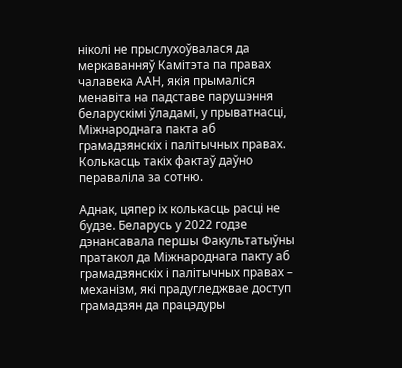ніколі не прыслухоўвалася да меркаванняў Камітэта па правах чалавека ААН, якія прымаліся менавіта на падставе парушэння беларускімі ўладамі, у прыватнасці, Міжнароднага пакта аб грамадзянскіх і палітычных правах. Колькасць такіх фактаў даўно пераваліла за сотню.

Аднак, цяпер іх колькасць расці не будзе. Беларусь у 2022 годзе дэнансавала першы Факультатыўны пратакол да Міжнароднага пакту аб грамадзянскіх і палітычных правах – механізм, які прадугледжвае доступ грамадзян да працэдуры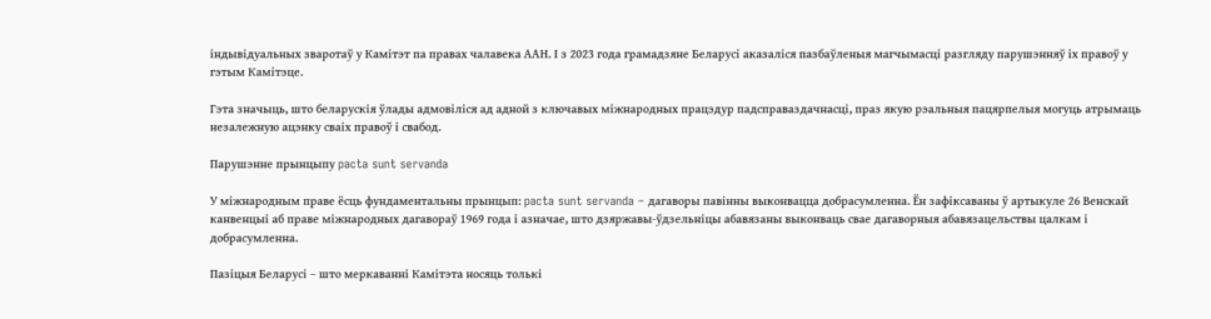індывідуальных зваротаў у Камітэт па правах чалавека ААН. І з 2023 года грамадзяне Беларусі аказаліся пазбаўленыя магчымасці разгляду парушэнняў іх правоў у гэтым Камітэце.

Гэта значыць, што беларускія ўлады адмовіліся ад адной з ключавых міжнародных працэдур падсправаздачнасці, праз якую рэальныя пацярпелыя могуць атрымаць незалежную ацэнку сваіх правоў і свабод.

Парушэнне прынцыпу pacta sunt servanda

У міжнародным праве ёсць фундаментальны прынцып: pacta sunt servanda – дагаворы павінны выконвацца добрасумленна. Ён зафіксаваны ў артыкуле 26 Венскай канвенцыі аб праве міжнародных дагавораў 1969 года і азначае, што дзяржавы-ўдзельніцы абавязаны выконваць свае дагаворныя абавязацельствы цалкам і добрасумленна.

Пазіцыя Беларусі – што меркаванні Камітэта носяць толькі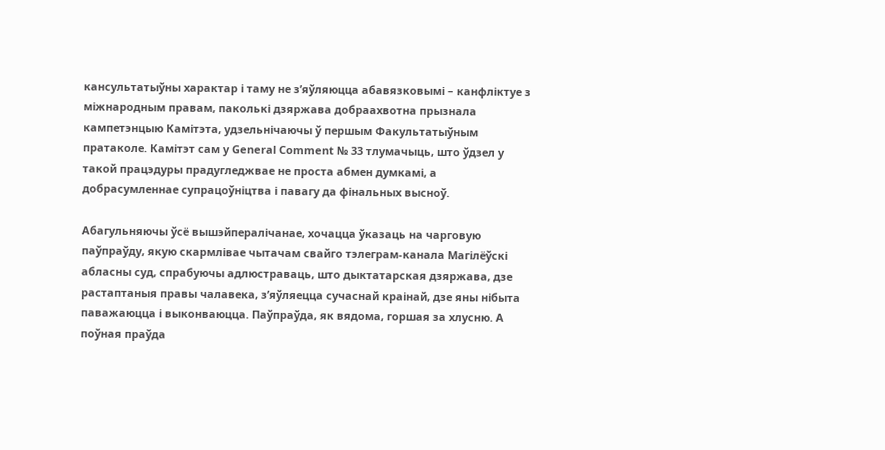кансультатыўны характар і таму не з’яўляюцца абавязковымі – канфліктуе з міжнародным правам, паколькі дзяржава добраахвотна прызнала кампетэнцыю Камітэта, удзельнічаючы ў першым Факультатыўным пратаколе. Камітэт сам у General Comment № 33 тлумачыць, што ўдзел у такой працэдуры прадугледжвае не проста абмен думкамі, а добрасумленнае супрацоўніцтва і павагу да фінальных высноў.

Абагульняючы ўсё вышэйпералічанае, хочацца ўказаць на чарговую паўпраўду, якую скармлівае чытачам свайго тэлеграм-канала Магілёўскі абласны суд, спрабуючы адлюстраваць, што дыктатарская дзяржава, дзе растаптаныя правы чалавека, з’яўляецца сучаснай краінай, дзе яны нібыта паважаюцца і выконваюцца. Паўпраўда, як вядома, горшая за хлусню. А поўная праўда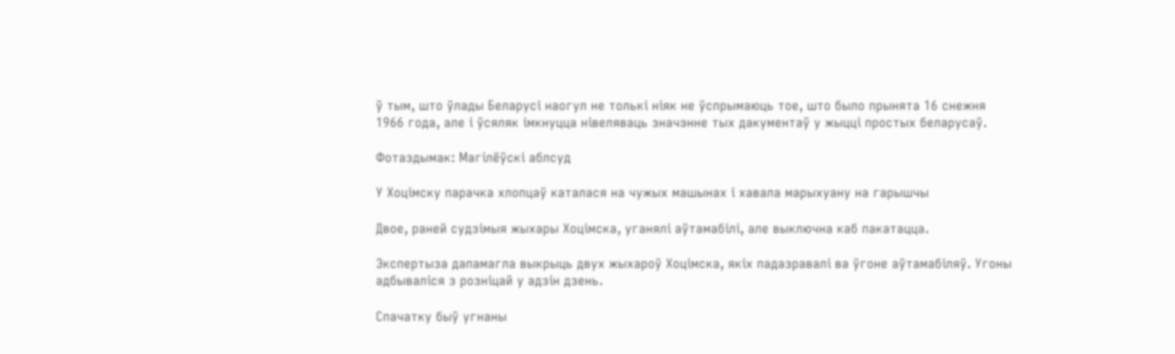ў тым, што ўлады Беларусі наогул не толькі ніяк не ўспрымаюць тое, што было прынята 16 снежня 1966 года, але і ўсяляк імкнуцца нівеляваць значэнне тых дакументаў у жыцці простых беларусаў.

Фотаздымак: Магілёўскі аблсуд

У Хоцімску парачка хлопцаў каталася на чужых машынах і хавала марыхуану на гарышчы

Двое, раней судзімыя жыхары Хоцімска, уганялі аўтамабілі, але выключна каб пакатацца.

Экспертыза дапамагла выкрыць двух жыхароў Хоцімска, якіх падазравалі ва ўгоне аўтамабіляў. Угоны адбываліся з розніцай у адзін дзень.

Спачатку быў угнаны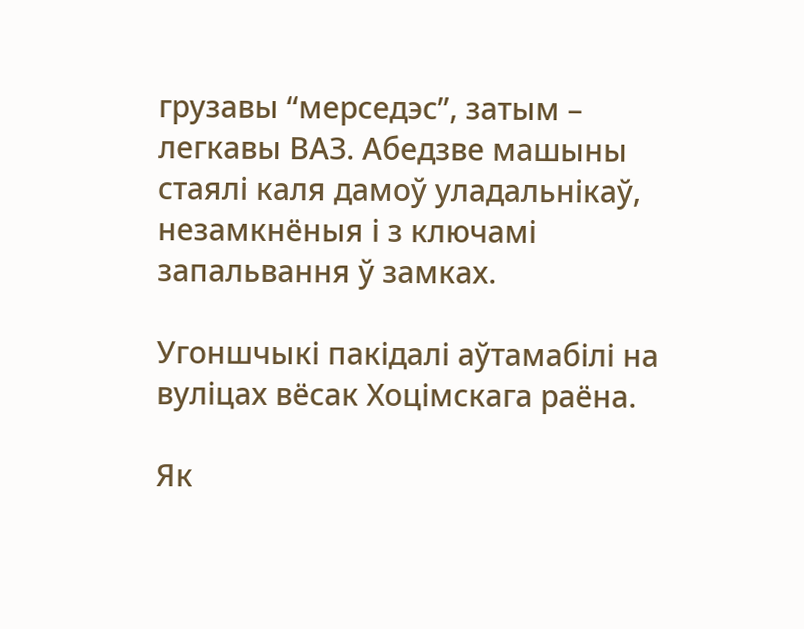грузавы “мерседэс”, затым – легкавы ВАЗ. Абедзве машыны стаялі каля дамоў уладальнікаў, незамкнёныя і з ключамі запальвання ў замках.

Угоншчыкі пакідалі аўтамабілі на вуліцах вёсак Хоцімскага раёна.

Як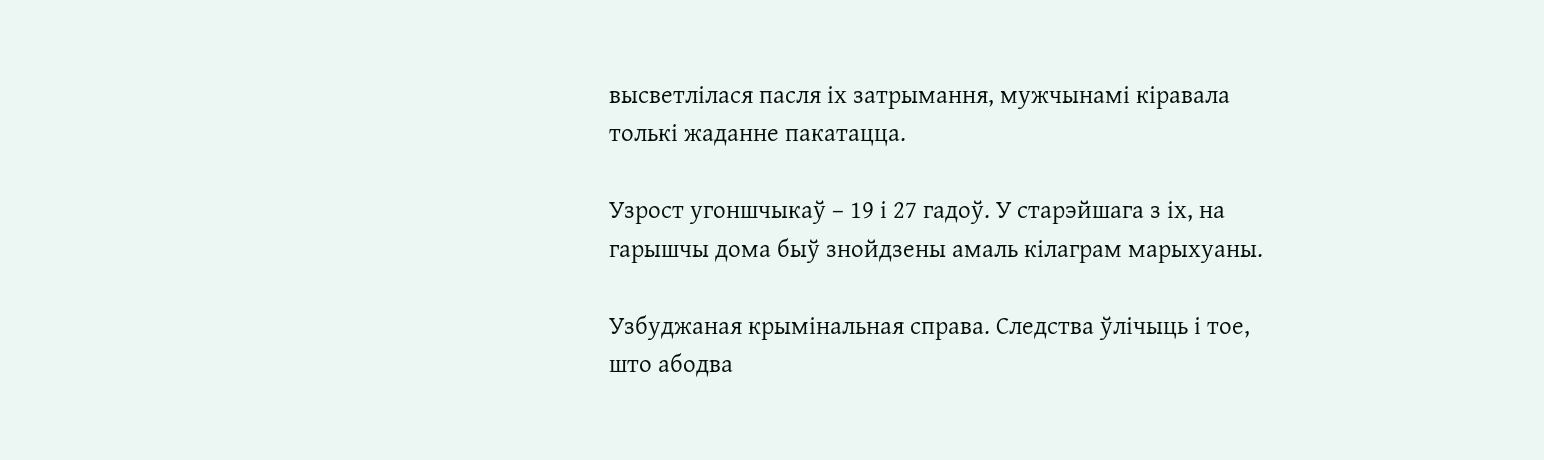высветлілася пасля іх затрымання, мужчынамі кіравала толькі жаданне пакатацца.

Узрост угоншчыкаў – 19 і 27 гадоў. У старэйшага з іх, на гарышчы дома быў знойдзены амаль кілаграм марыхуаны.

Узбуджаная крымінальная справа. Следства ўлічыць і тое, што абодва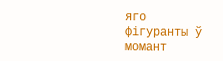яго фігуранты ў момант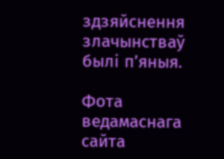здзяйснення злачынстваў былі п’яныя.

Фота ведамаснага сайта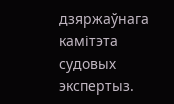дзяржаўнага камітэта судовых экспертыз.